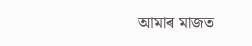আমাৰ মাজত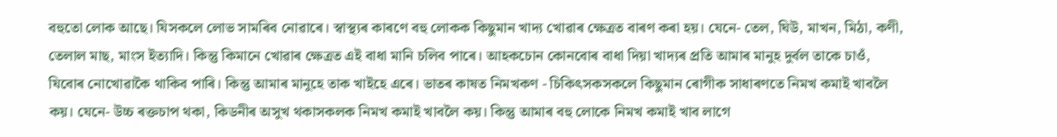বহুতো লোক আছে। যিসকলে লোভ সামৰিব নোৱাৰে। স্বাস্থ্যৰ কাৰণে বহু লোকক কিছুমান খাদ্য খোৱাৰ ক্ষেত্ৰত বাৰণ কৰা হয়। যেনে- তেল, ঘিউ, মাখন, মিঠা, কণী, তেলাল মাছ, মাংস ইত্যাদি। কিন্তু কিমানে খোৱাৰ ক্ষেত্ৰত এই বাধা মানি চলিব পাৰে। আহকচোন কোনবোৰ বাধা দিয়া খাদ্যৰ প্ৰতি আমাৰ মানুহ দুৰ্বল তাকে চাওঁ, যিবোৰ নোখোৱাকৈ থাকিব পাৰি। কিন্তু আমাৰ মানুহে তাক খাইহে এৰে। ভাতৰ কাষত নিমখকণ - চিকিৎসকসকলে কিছুমান ৰোগীক সাধাৰণতে নিমখ কমাই খাবলৈ কয়। যেনে- উচ্চ ৰক্তচাপ থকা, কিডনীৰ অসুখ থকাসকলক নিমখ কমাই খাবলৈ কয়। কিন্তু আমাৰ বহু লোকে নিমখ কমাই খাব লাগে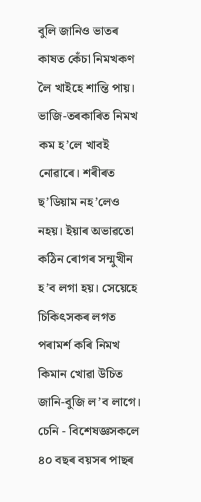বুলি জানিও ভাতৰ কাষত কেঁচা নিমখকণ লৈ খাইহে শান্তি পায়। ভাজি-তৰকাৰিত নিমখ কম হ’লে খাবই নোৱাৰে। শৰীৰত ছ’ডিয়াম নহ’লেও নহয়। ইয়াৰ অভাৱতো কঠিন ৰোগৰ সন্মুখীন হ’ব লগা হয়। সেয়েহে চিকিৎসকৰ লগত পৰামৰ্শ কৰি নিমখ কিমান খোৱা উচিত জানি-বুজি ল’ব লাগে। চেনি - বিশেষজ্ঞসকলে ৪০ বছৰ বয়সৰ পাছৰ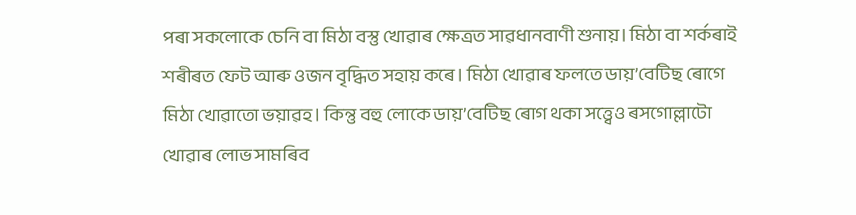পৰা সকলোকে চেনি বা মিঠা বস্তু খোৱাৰ ক্ষেত্ৰত সাৱধানবাণী শুনায়। মিঠা বা শৰ্কৰাই শৰীৰত ফেট আৰু ওজন বৃদ্ধিত সহায় কৰে। মিঠা খোৱাৰ ফলতে ডায়’বেটিছ ৰোগে মিঠা খোৱাতো ভয়াৱহ। কিন্তু বহু লোকে ডায়’বেটিছ ৰোগ থকা সত্ত্বেও ৰসগোল্লাটো খোৱাৰ লোভ সামৰিব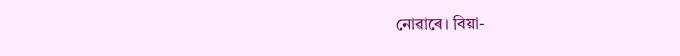নোৱাৰে। বিয়া-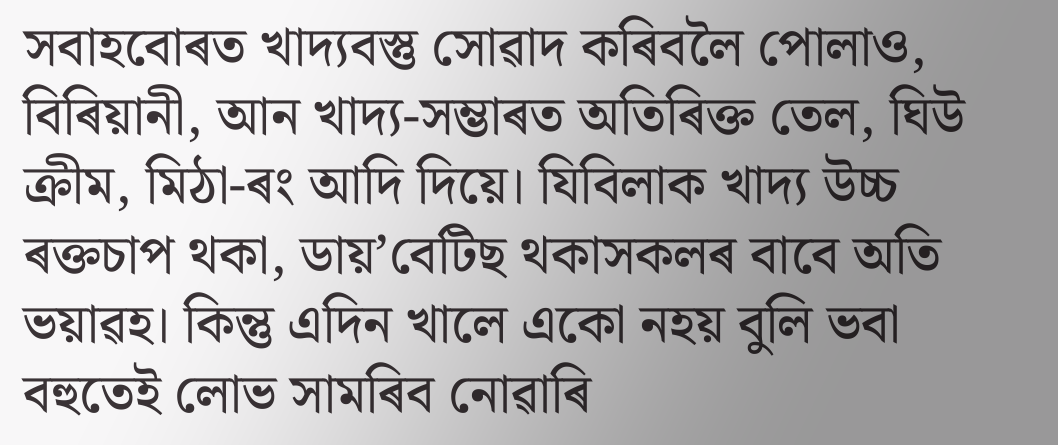সবাহবোৰত খাদ্যবস্তু সোৱাদ কৰিবলৈ পোলাও, বিৰিয়ানী, আন খাদ্য-সম্ভাৰত অতিৰিক্ত তেল, ঘিউ ক্ৰীম, মিঠা-ৰং আদি দিয়ে। যিবিলাক খাদ্য উচ্চ ৰক্তচাপ থকা, ডায়’বেটিছ থকাসকলৰ বাবে অতি ভয়াৱহ। কিন্তু এদিন খালে একো নহয় বুলি ভবা বহুতেই লোভ সামৰিব নোৱাৰি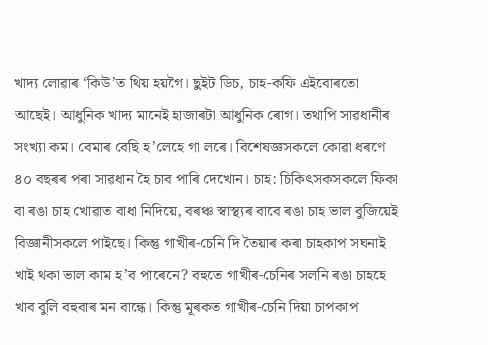খাদ্য লোৱাৰ ‘কিউ’ত থিয় হয়গৈ। ছুইট ডিচ, চাহ-কফি এইবোৰতো আছেই। আধুনিক খাদ্য মানেই হাজাৰটা আধুনিক ৰোগ। তথাপি সাৱধানীৰ সংখ্যা কম। বেমাৰ বেছি হ’লেহে গা লৰে। বিশেষজ্ঞসকলে কোৱা ধৰণে ৪০ বছৰৰ পৰা সাৱধান হৈ চাব পাৰি দেখোন। চাহ: চিকিৎসকসকলে ফিকা বা ৰঙা চাহ খোৱাত বাধা নিদিয়ে, বৰঞ্চ স্বাস্থ্যৰ বাবে ৰঙা চাহ ভাল বুজিয়েই বিজ্ঞানীসকলে পাইছে। কিন্তু গাখীৰ-চেনি দি তৈয়াৰ কৰা চাহকাপ সঘনাই খাই থকা ভাল কাম হ’ব পাৰেনে? বহুতে গাখীৰ-চেনিৰ সলনি ৰঙা চাহহে খাব বুলি বহুবাৰ মন বান্ধে। কিন্তু মূৰকত গাখীৰ-চেনি দিয়া চাপকাপ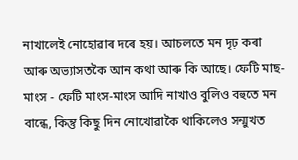নাখালেই নোহোৱাৰ দৰে হয়। আচলতে মন দৃঢ় কৰা আৰু অভ্যাসতকৈ আন কথা আৰু কি আছে। ফেটি মাছ-মাংস - ফেটি মাংস-মাংস আদি নাখাও বুলিও বহুতে মন বান্ধে, কিন্তু কিছু দিন নোখোৱাকৈ থাকিলেও সন্মুখত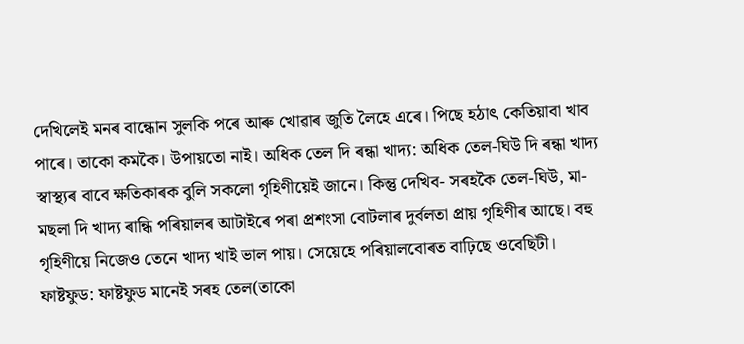দেখিলেই মনৰ বান্ধোন সুলকি পৰে আৰু খোৱাৰ জুতি লৈহে এৰে। পিছে হঠাৎ কেতিয়াবা খাব পাৰে। তাকো কমকৈ। উপায়তো নাই। অধিক তেল দি ৰন্ধা খাদ্য: অধিক তেল-ঘিউ দি ৰন্ধা খাদ্য স্বাস্থ্যৰ বাবে ক্ষতিকাৰক বুলি সকলো গৃহিণীয়েই জানে। কিন্তু দেখিব- সৰহকৈ তেল-ঘিউ, মা-মছলা দি খাদ্য ৰান্ধি পৰিয়ালৰ আটাইৰে পৰা প্ৰশংসা বোটলাৰ দুৰ্বলতা প্ৰায় গৃহিণীৰ আছে। বহু গৃহিণীয়ে নিজেও তেনে খাদ্য খাই ভাল পায়। সেয়েহে পৰিয়ালবোৰত বাঢ়িছে ওবেছিটী। ফাষ্টফুড: ফাষ্টফুড মানেই সৰহ তেল(তাকো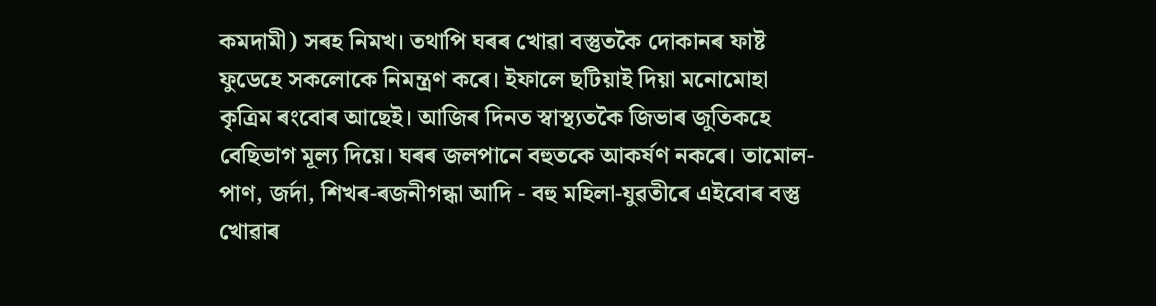কমদামী) সৰহ নিমখ। তথাপি ঘৰৰ খোৱা বস্তুতকৈ দোকানৰ ফাষ্ট ফুডেহে সকলোকে নিমন্ত্ৰণ কৰে। ইফালে ছটিয়াই দিয়া মনোমোহা কৃত্ৰিম ৰংবোৰ আছেই। আজিৰ দিনত স্বাস্থ্যতকৈ জিভাৰ জুতিকহে বেছিভাগ মূল্য দিয়ে। ঘৰৰ জলপানে বহুতকে আকৰ্ষণ নকৰে। তামোল-পাণ, জৰ্দা, শিখৰ-ৰজনীগন্ধা আদি - বহু মহিলা-যুৱতীৰে এইবোৰ বস্তু খোৱাৰ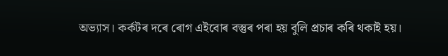অভ্যাস। কৰ্কটৰ দৰে ৰোগ এইবোৰ বস্তুৰ পৰা হয় বুলি প্ৰচাৰ কৰি থকাই হয়।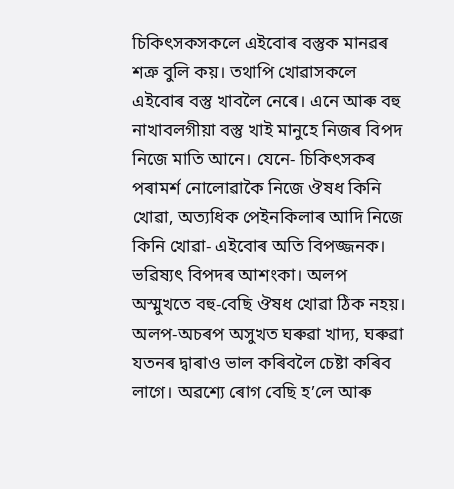চিকিৎসকসকলে এইবোৰ বস্তুক মানৱৰ শত্ৰু বুলি কয়। তথাপি খোৱাসকলে এইবোৰ বস্তু খাবলৈ নেৰে। এনে আৰু বহু নাখাবলগীয়া বস্তু খাই মানুহে নিজৰ বিপদ নিজে মাতি আনে। যেনে- চিকিৎসকৰ পৰামৰ্শ নোলোৱাকৈ নিজে ঔষধ কিনি খোৱা, অত্যধিক পেইনকিলাৰ আদি নিজে কিনি খোৱা- এইবোৰ অতি বিপজ্জনক। ভৱিষ্যৎ বিপদৰ আশংকা। অলপ অস্মুখতে বহু-বেছি ঔষধ খোৱা ঠিক নহয়। অলপ-অচৰপ অসুখত ঘৰুৱা খাদ্য, ঘৰুৱা যতনৰ দ্বাৰাও ভাল কৰিবলৈ চেষ্টা কৰিব লাগে। অৱশ্যে ৰোগ বেছি হ’লে আৰু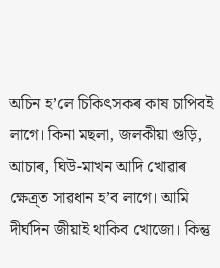অচিন হ’লে চিকিৎসকৰ কাষ চাপিবই লাগে। কিনা মছলা, জলকীয়া গুড়ি, আচাৰ, ঘিউ-মাখন আদি খোৱাৰ ক্ষেত্ৰ্ত সাৱধান হ’ব লাগে। আমি দীৰ্ঘদিন জীয়াই থাকিব খোজো। কিন্তু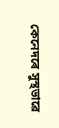কেনেদৰে সুস্থভাৱে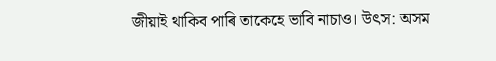জীয়াই থাকিব পাৰি তাকেহে ভাবি নাচাও। উৎস: অসম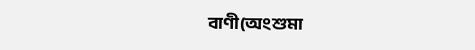বাণী(অংশুমা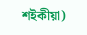শইকীয়া)